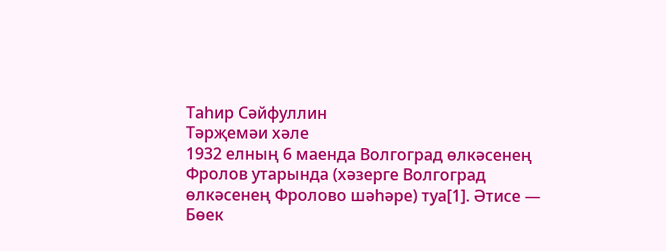Таһир Сәйфуллин
Тәрҗемәи хәле
1932 елның 6 маенда Волгоград өлкәсенең Фролов утарында (хәзерге Волгоград өлкәсенең Фролово шәһәре) туа[1]. Әтисе — Бөек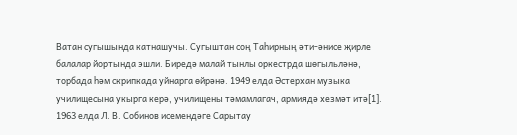Ватан сугышында катнашучы. Сугыштан соң Таһирның әти-әнисе җирле балалар йортында эшли. Биредә малай тынлы оркестрда шөгыльләнә, торбада һәм скрипкада уйнарга өйрәнә. 1949 елда Әстерхан музыка училищесына укырга керә, училищены тәмамлагач, армиядә хезмәт итә[1].
1963 елда Л. В. Собинов исемендәге Сарытау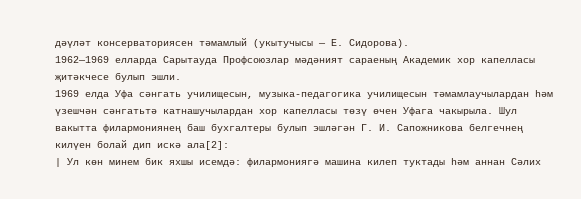дәүләт консерваториясен тәмамлый (укытучысы — Е. Сидорова).
1962—1969 елларда Сарытауда Профсоюзлар мәдәният сараеның Академик хор капелласы җитәкчесе булып эшли.
1969 елда Уфа сәнгать училищесын, музыка-педагогика училищесын тәмамлаучылардан һәм үзешчән сәнгатьтә катнашучылардан хор капелласы төзү өчен Уфага чакырыла. Шул вакытта филармониянең баш бухгалтеры булып эшләгән Г. И. Сапожникова белгечнең килүен болай дип искә ала[2]:
| Ул көн минем бик яхшы исемдә: филармониягә машина килеп туктады һәм аннан Сәлих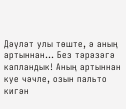Дәүләт улы төште, ә аның артыннан... Без тәрәзәгә капландык! Аның артыннан куе чәчле, озын пальто кигән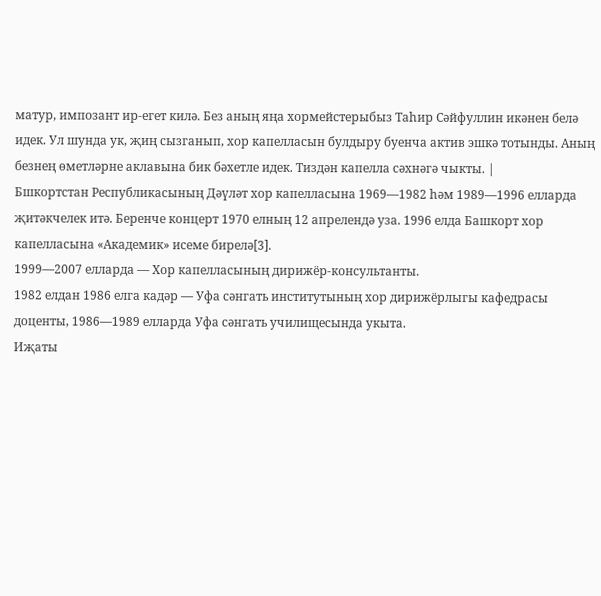матур, импозант ир-егет килә. Без аның яңа хормейстерыбыз Таһир Сәйфуллин икәнен белә идек. Ул шунда ук, җиң сызганып, хор капелласын булдыру буенча актив эшкә тотынды. Аның безнең өметләрне аклавына бик бәхетле идек. Тиздән капелла сәхнәгә чыкты. |
Бшкортстан Республикасының Дәүләт хор капелласына 1969—1982 һәм 1989—1996 елларда җитәкчелек итә. Беренче концерт 1970 елның 12 апрелендә уза. 1996 елда Башкорт хор капелласына «Академик» исеме бирелә[3].
1999—2007 елларда — Хор капелласының дирижёр-консультанты.
1982 елдан 1986 елга кадәр — Уфа сәнгать институтының хор дирижёрлыгы кафедрасы доценты, 1986—1989 елларда Уфа сәнгать училищесында укыта.
Иҗаты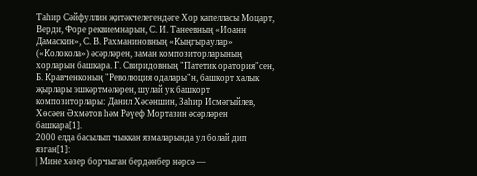Таһир Сәйфуллин җитәкчелегендәге Хор капелласы Моцарт, Верди, Форе реквиемнарын, С. И. Танеевның «Иоанн Дамаскин», С. В. Рахманиновның «Кыңгыраулар» («Колокола») әсәрләрен, заман композиторларының хорларын башкара. Г. Свиридовның "Патетик оратория"сен, Б. Кравченконың "Революция одалары"н, башкорт халык җырлары эшкәртмәләрен, шулай ук башкорт композиторлары: Данил Хәсәншин, Заһир Исмәгыйлев, Хөсәен Әхмәтов һәм Рәүеф Мортазин әсәрләрен башкара[1].
2000 елда басылып чыккан язмаларында ул болай дип язган[1]:
| Мине хәзер борчыган бердәнбер нәрсә —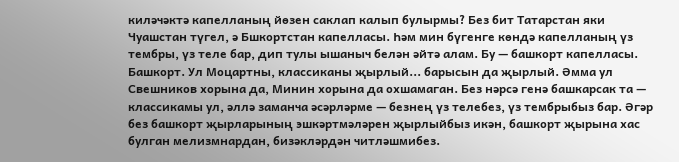киләчәктә капелланың йөзен саклап калып булырмы? Без бит Татарстан яки Чуашстан түгел, ә Бшкортстан капелласы. Һәм мин бүгенге көндә капелланың үз тембры, үз теле бар, дип тулы ышаныч белән әйтә алам. Бу — башкорт капелласы. Башкорт. Ул Моцартны, классиканы җырлый... барысын да җырлый. Әмма ул Свешников хорына да, Минин хорына да охшамаган. Без нәрсә генә башкарсак та — классикамы ул, әллә заманча әсәрләрме — безнең үз телебез, үз тембрыбыз бар. Әгәр без башкорт җырларының эшкәртмәләрен җырлыйбыз икән, башкорт җырына хас булган мелизмнардан, бизәкләрдән читләшмибез.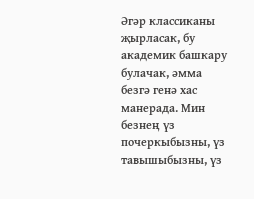Әгәр классиканы җырласак, бу академик башкару булачак, әмма безгә генә хас манерада. Мин безнең үз почеркыбызны, үз тавышыбызны, үз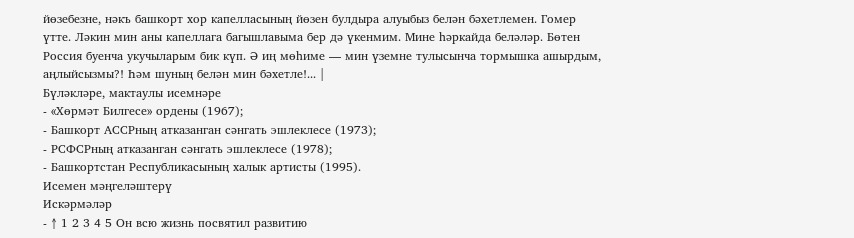йөзебезне, нәкъ башкорт хор капелласының йөзен булдыра алуыбыз белән бәхетлемен. Гомер үтте. Ләкин мин аны капеллага багышлавыма бер дә үкенмим. Мине һәркайда беләләр. Бөтен Россия буенча укучыларым бик күп. Ә иң мөһиме — мин үземне тулысынча тормышка ашырдым, аңлыйсызмы?! Һәм шуның белән мин бәхетле!... |
Бүләкләре, мактаулы исемнәре
- «Хөрмәт Билгесе» ордены (1967);
- Башкорт АССРның атказанган сәнгать эшлеклесе (1973);
- РСФСРның атказанган сәнгать эшлеклесе (1978);
- Башкортстан Республикасының халык артисты (1995).
Исемен мәңгеләштерү
Искәрмәләр
- ↑ 1 2 3 4 5 Он всю жизнь посвятил развитию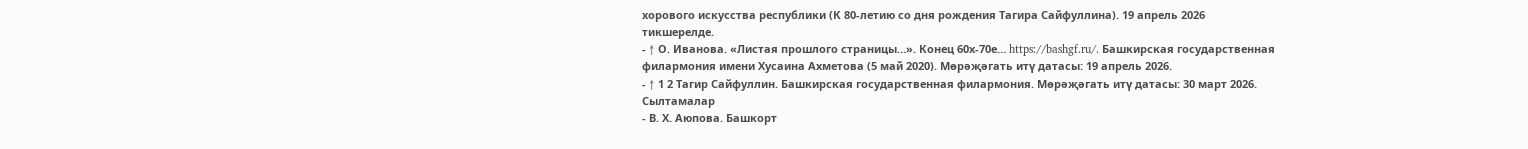хорового искусства республики (К 80-летию со дня рождения Тагира Сайфуллина). 19 апрель 2026 тикшерелде.
- ↑ О. Иванова. «Листая прошлого страницы…». Конец 60х-70е… https://bashgf.ru/. Башкирская государственная филармония имени Хусаина Ахметова (5 май 2020). Мөрәҗәгать итү датасы: 19 апрель 2026.
- ↑ 1 2 Тагир Сайфуллин. Башкирская государственная филармония. Мөрәҗәгать итү датасы: 30 март 2026.
Сылтамалар
- В. Х. Аюпова. Башкорт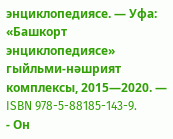энциклопедиясе. — Уфа: «Башкорт энциклопедиясе» гыйльми-нәшрият комплексы, 2015—2020. — ISBN 978-5-88185-143-9.
- Он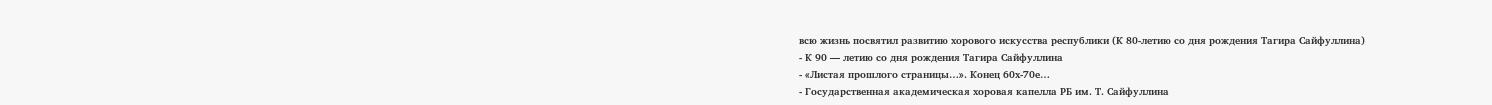всю жизнь посвятил развитию хорового искусства республики (К 80-летию со дня рождения Тагира Сайфуллина)
- К 90 — летию со дня рождения Тагира Сайфуллина
- «Листая прошлого страницы…». Конец 60х-70е…
- Государственная академическая хоровая капелла РБ им. Т. Сайфуллина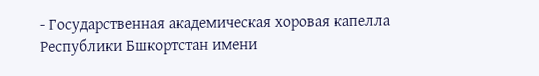- Государственная академическая хоровая капелла Республики Бшкортстан имени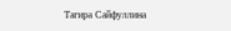Тагира Сайфуллина